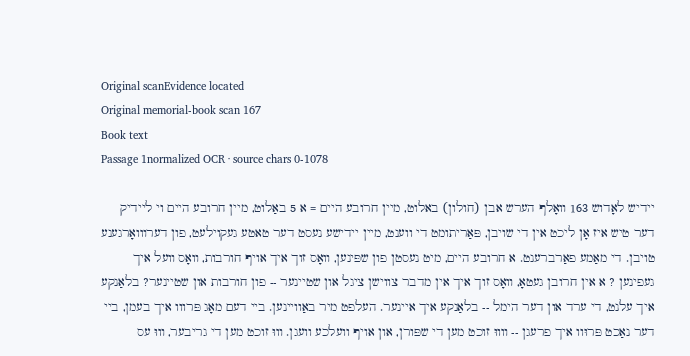Original scanEvidence located
Original memorial-book scan 167
Book text
Passage 1normalized OCR · source chars 0-1078

יידיש לאָדוש 163 װאָלף הערש אבן (חולון) באלוט, מיין חרובע היים = א 5 באַלוט, מיין חרובע היים וי ליידיק דער טיש איז אָן ליכט אין די שויבן, פּאַריתומט די ווענט, מיין יידישע נעסט דער טאטע געקוילעט, פון דערװואָרגענע טויבן. די מאַמע פאַרברענט. א חרובע היים, מיט נעסטן פון שפּינען, װאָס זוך איך אויף חורבות, װאָס װעל איך געפינען ? א אין חרובן געטאָ, װאָס זוך איך אין מדבר צווישן ציגל און שטיינער -- פון חורבות און שטיינער? בלאַנקע איך עלנט, די ערד און דער הימל -- בלאַנקע איך איינער. העלפט מיר באַוויינען. ביי דעם מאָג פּרווו איך בעמן, ביי דער נאַכט פּרוּוו איך פרעגן -- װווּ זוכט מען די שפּורן, און אויף וועלכע וועגן. װוּ זוכט מען די גריבער, װוּ עס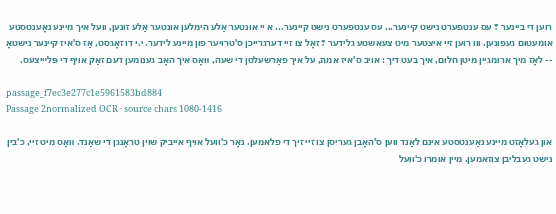רוען די ביינער ? עס ענטפערט נישט קיינער... עס ענטפערט נישט קיינער... א יי אונטער אַלע הימלען אונטער אַלע זונען, וועל איך מיינע נאָענטסטע אומעטום געפונען. ווו רוען זיי איצטער מיט צעאשטע גלידער ? זאָל צו זיי דערגרייכן ס'טרויער פון מיינע לידער. י.י דו זאָגסט, אַז ס'איז קיינער נישטאָ -- לאָז מיך ארומגיין מיטן חלום, איך בעט דיך : אויב ס'איז אמת, על איך פאַרשעלטן די שעה, װאָס איך האָב גענומען דעם זאַק אויף די פּלײיצעס.

passage_f7ec3e277c1e5961583bd884
Passage 2normalized OCR · source chars 1080-1416

און געלאָזט מיינע נאַענטסטע אינם לאַנד ווען ס'האָבן געריסן צו זיי זיך די פלאמען. נאָר כ'וועל אויף אייביק שוין טראָנגן די שאַנד. װאָס מיט זיי, כ'בין נישט געבליבן צוזאמען. מיין אומרו כ'וועל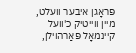פּראָגן איבער וועלט, מיין ווייטיק כ'וועל קיינמאָל פּאַרהוילן,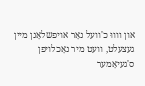און װווּ כ'וועל נאָר אויפשלאָנן מיין געצעלט, וועט מיר נאָכלויפן ס'געיאָמער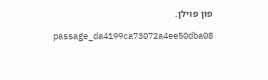פון פּױלן.

passage_da4199ca73072a4ee50dba08